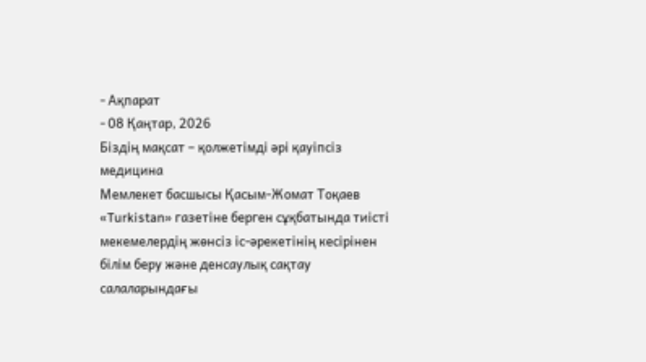- Ақпарат
- 08 Қаңтар, 2026
Біздің мақсат – қолжетімді әрі қауіпсіз медицина
Мемлекет басшысы Қасым-Жомат Тоқаев «Turkistan» газетіне берген сұқбатында тиісті мекемелердің жөнсіз іс-әрекетінің кесірінен білім беру және денсаулық сақтау салаларындағы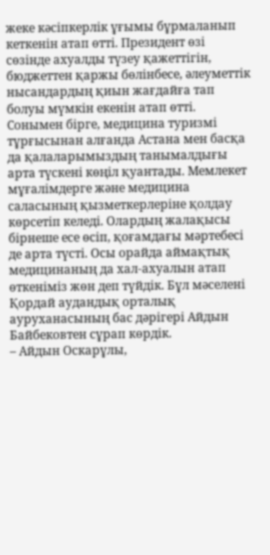жеке кәсіпкерлік ұғымы бұрмаланып кеткенін атап өтті. Президент өзі сөзінде ахуалды түзеу қажеттігін, бюджеттен қаржы бөлінбесе, әлеуметтік нысандардың қиын жағдайға тап болуы мүмкін екенін атап өтті. Cонымен бірге, медицина туризмі тұрғысынан алғанда Астана мен басқа да қалаларымыздың танымалдығы арта түскені көңіл қуантады. Мемлекет мұғалімдерге және медицина саласының қызметкерлеріне қолдау көрсетіп келеді. Олардың жалақысы бірнеше есе өсіп, қоғамдағы мәртебесі де арта түсті. Осы орайда аймақтық медицинаның да хал-ахуалын атап өткеніміз жөн деп түйдік. Бұл мәселені Қордай аудандық орталық ауруханасының бас дәрігері Айдын Байбековтен сұрап көрдік.
– Айдын Оскарұлы,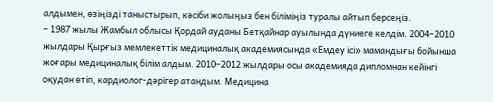алдымен, өзіңізді таныстырып, кәсіби жолыңыз бен біліміңіз туралы айтып берсеңіз.
– 1987 жылы Жамбыл облысы Қордай ауданы Бетқайнар ауылында дүниеге келдім. 2004–2010 жылдары Қырғыз мемлекеттік медициналық академиясында «Емдеу ісі» мамандығы бойынша жоғары медициналық білім алдым. 2010–2012 жылдары осы академияда дипломнан кейінгі оқудан өтіп, кардиолог-дәрігер атандым. Медицина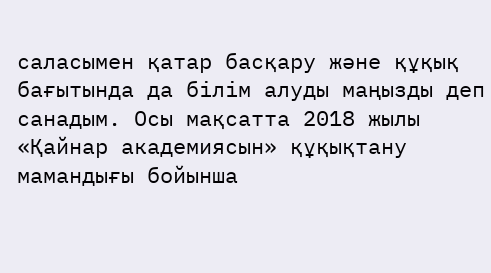саласымен қатар басқару және құқық бағытында да білім алуды маңызды деп санадым. Осы мақсатта 2018 жылы «Қайнар академиясын» құқықтану мамандығы бойынша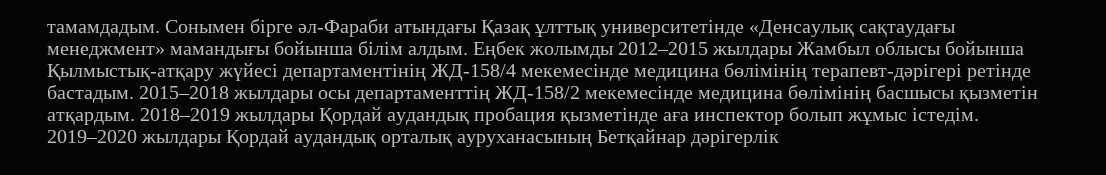тамамдадым. Сонымен бірге әл-Фараби атындағы Қазақ ұлттық университетінде «Денсаулық сақтаудағы менеджмент» мамандығы бойынша білім алдым. Еңбек жолымды 2012–2015 жылдары Жамбыл облысы бойынша Қылмыстық-атқару жүйесі департаментінің ЖД-158/4 мекемесінде медицина бөлімінің терапевт-дәрігері ретінде бастадым. 2015–2018 жылдары осы департаменттің ЖД-158/2 мекемесінде медицина бөлімінің басшысы қызметін атқардым. 2018–2019 жылдары Қордай аудандық пробация қызметінде аға инспектор болып жұмыс істедім. 2019–2020 жылдары Қордай аудандық орталық ауруханасының Бетқайнар дәрігерлік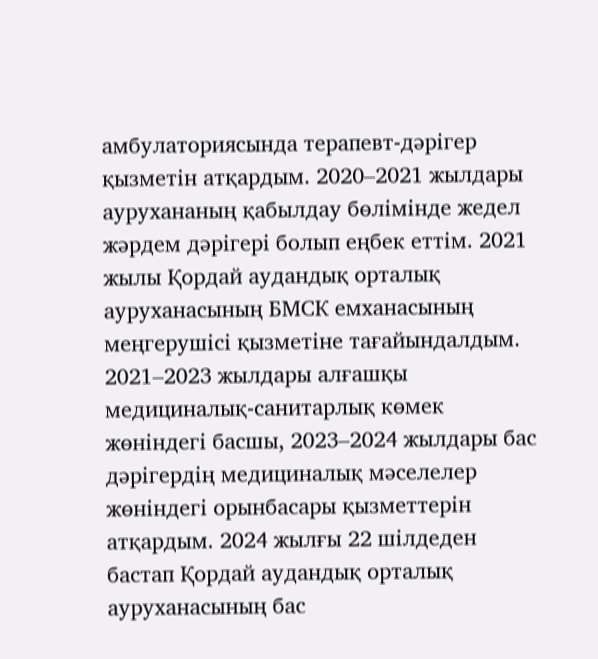амбулаториясында терапевт-дәрігер қызметін атқардым. 2020–2021 жылдары аурухананың қабылдау бөлімінде жедел жәрдем дәрігері болып еңбек еттім. 2021 жылы Қордай аудандық орталық ауруханасының БМСК емханасының меңгерушісі қызметіне тағайындалдым. 2021–2023 жылдары алғашқы медициналық-санитарлық көмек жөніндегі басшы, 2023–2024 жылдары бас дәрігердің медициналық мәселелер жөніндегі орынбасары қызметтерін атқардым. 2024 жылғы 22 шілдеден бастап Қордай аудандық орталық ауруханасының бас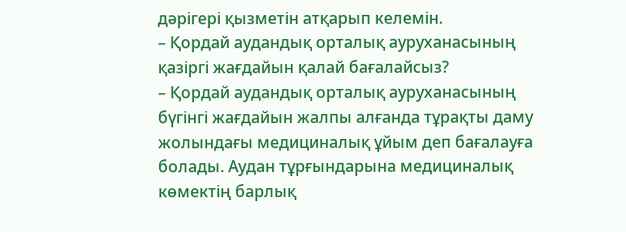дәрігері қызметін атқарып келемін.
– Қордай аудандық орталық ауруханасының қазіргі жағдайын қалай бағалайсыз?
– Қордай аудандық орталық ауруханасының бүгінгі жағдайын жалпы алғанда тұрақты даму жолындағы медициналық ұйым деп бағалауға болады. Аудан тұрғындарына медициналық көмектің барлық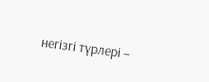негізгі түрлері –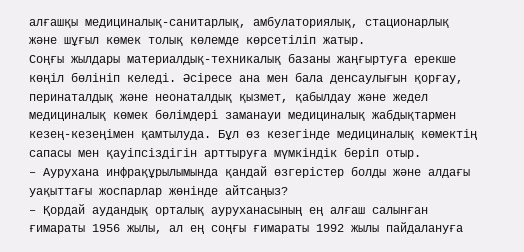алғашқы медициналық-санитарлық, амбулаториялық, стационарлық және шұғыл көмек толық көлемде көрсетіліп жатыр.
Соңғы жылдары материалдық-техникалық базаны жаңғыртуға ерекше көңіл бөлініп келеді. Әсіресе ана мен бала денсаулығын қорғау, перинаталдық және неонаталдық қызмет, қабылдау және жедел медициналық көмек бөлімдері заманауи медициналық жабдықтармен кезең-кезеңімен қамтылуда. Бұл өз кезегінде медициналық көмектің сапасы мен қауіпсіздігін арттыруға мүмкіндік беріп отыр.
– Аурухана инфрақұрылымында қандай өзгерістер болды және алдағы уақыттағы жоспарлар жөнінде айтсаңыз?
– Қордай аудандық орталық ауруханасының ең алғаш салынған ғимараты 1956 жылы, ал ең соңғы ғимараты 1992 жылы пайдалануға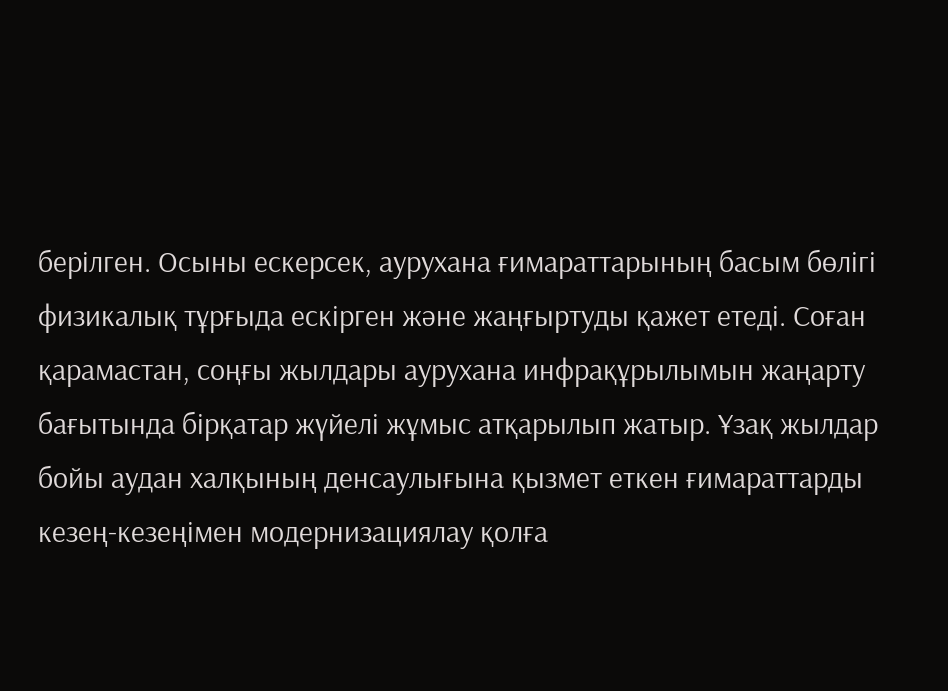берілген. Осыны ескерсек, аурухана ғимараттарының басым бөлігі физикалық тұрғыда ескірген және жаңғыртуды қажет етеді. Соған қарамастан, соңғы жылдары аурухана инфрақұрылымын жаңарту бағытында бірқатар жүйелі жұмыс атқарылып жатыр. Ұзақ жылдар бойы аудан халқының денсаулығына қызмет еткен ғимараттарды кезең-кезеңімен модернизациялау қолға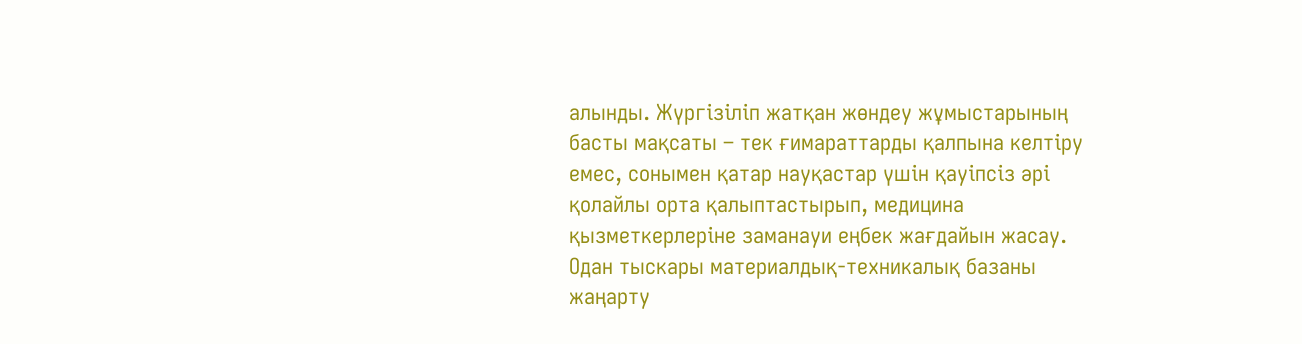алынды. Жүргізіліп жатқан жөндеу жұмыстарының басты мақсаты – тек ғимараттарды қалпына келтіру емес, сонымен қатар науқастар үшін қауіпсіз әрі қолайлы орта қалыптастырып, медицина қызметкерлеріне заманауи еңбек жағдайын жасау. Одан тыскары материалдық-техникалық базаны жаңарту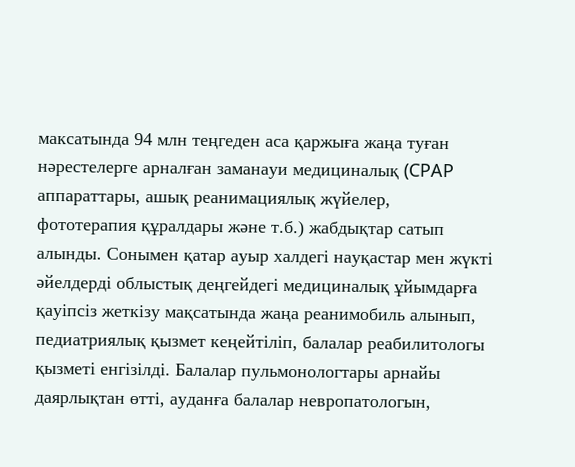максатында 94 млн теңгеден аса қаржыға жаңа туған нәрестелерге арналған заманауи медициналық (CPAP аппараттары, ашық реанимациялық жүйелер, фототерапия құралдары және т.б.) жабдықтар сатып алынды. Сонымен қатар ауыр халдегі науқастар мен жүкті әйелдерді облыстық деңгейдегі медициналық ұйымдарға қауіпсіз жеткізу мақсатында жаңа реанимобиль алынып, педиатриялық қызмет кеңейтіліп, балалар реабилитологы қызметі енгізілді. Балалар пульмонологтары арнайы даярлықтан өтті, ауданға балалар невропатологын,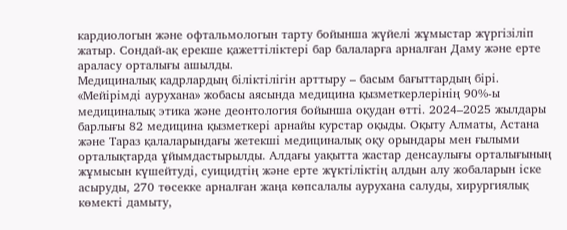кардиологын және офтальмологын тарту бойынша жүйелі жұмыстар жүргізіліп жатыр. Сондай-ақ ерекше қажеттіліктері бар балаларға арналған Даму және ерте араласу орталығы ашылды.
Медициналық кадрлардың біліктілігін арттыру – басым бағыттардың бірі. «Мейірімді аурухана» жобасы аясында медицина қызметкерлерінің 90%-ы медициналық этика және деонтология бойынша оқудан өтті. 2024–2025 жылдары барлығы 82 медицина қызметкері арнайы курстар оқыды. Оқыту Алматы, Астана және Тараз қалаларындағы жетекші медициналық оқу орындары мен ғылыми орталықтарда ұйымдастырылды. Алдағы уақытта жастар денсаулығы орталығының жұмысын күшейтуді, суицидтің және ерте жүктіліктің алдын алу жобаларын іске асыруды, 270 төсекке арналған жаңа көпсалалы аурухана салуды, хирургиялық көмекті дамыту,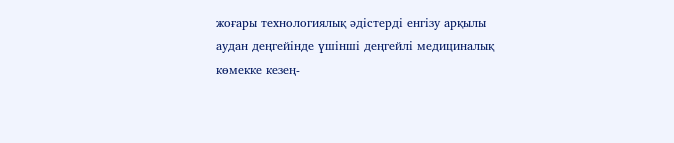жоғары технологиялық әдістерді енгізу арқылы аудан деңгейінде үшінші деңгейлі медициналық көмекке кезең-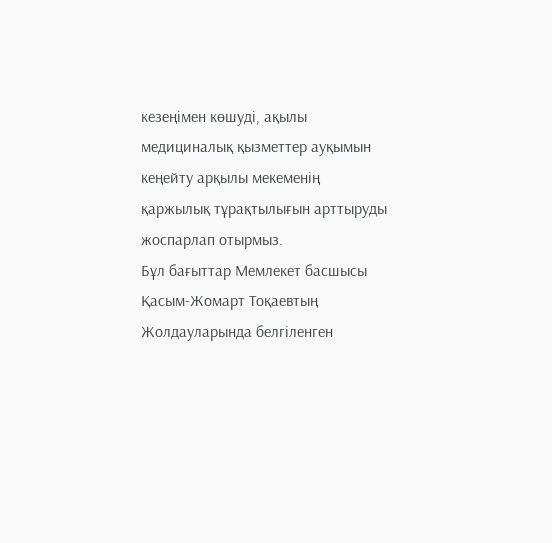кезеңімен көшуді, ақылы медициналық қызметтер ауқымын кеңейту арқылы мекеменің қаржылық тұрақтылығын арттыруды жоспарлап отырмыз.
Бұл бағыттар Мемлекет басшысы Қасым-Жомарт Тоқаевтың Жолдауларында белгіленген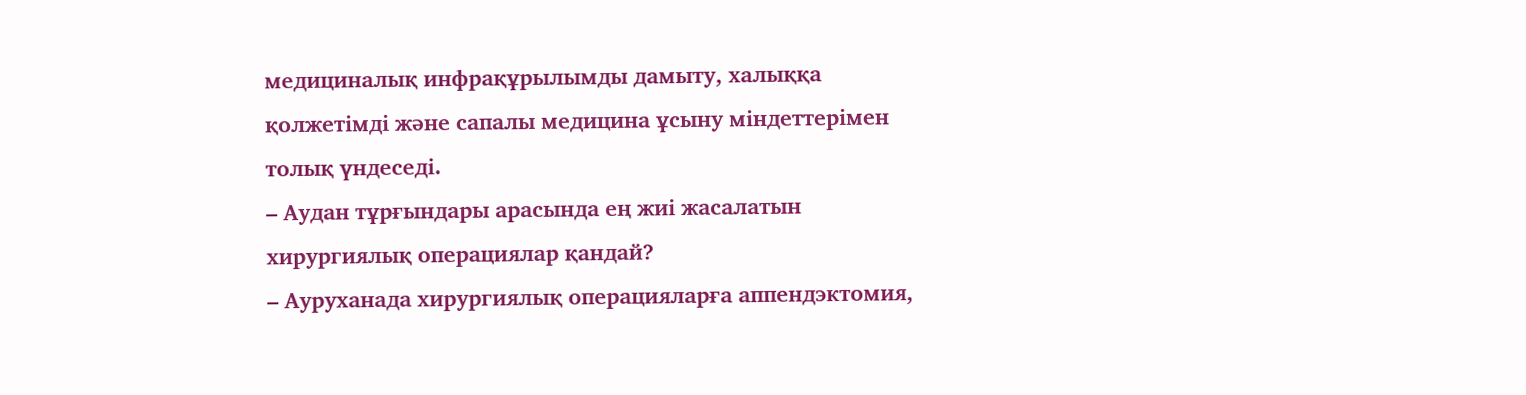медициналық инфрақұрылымды дамыту, халыққа қолжетімді және сапалы медицина ұсыну міндеттерімен толық үндеседі.
– Аудан тұрғындары арасында ең жиі жасалатын хирургиялық операциялар қандай?
– Ауруханада хирургиялық операцияларға аппендэктомия,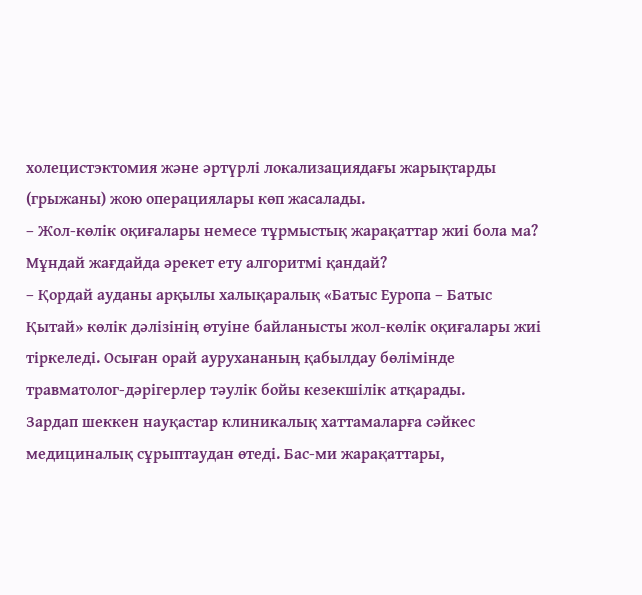холецистэктомия және әртүрлі локализациядағы жарықтарды (грыжаны) жою операциялары көп жасалады.
– Жол-көлік оқиғалары немесе тұрмыстық жарақаттар жиі бола ма? Мұндай жағдайда әрекет ету алгоритмі қандай?
– Қордай ауданы арқылы халықаралық «Батыс Еуропа – Батыс Қытай» көлік дәлізінің өтуіне байланысты жол-көлік оқиғалары жиі тіркеледі. Осыған орай аурухананың қабылдау бөлімінде травматолог-дәрігерлер тәулік бойы кезекшілік атқарады.
Зардап шеккен науқастар клиникалық хаттамаларға сәйкес медициналық сұрыптаудан өтеді. Бас-ми жарақаттары,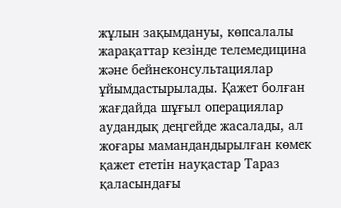жұлын зақымдануы, көпсалалы жарақаттар кезінде телемедицина және бейнеконсультациялар ұйымдастырылады. Қажет болған жағдайда шұғыл операциялар аудандық деңгейде жасалады, ал жоғары мамандандырылған көмек қажет ететін науқастар Тараз қаласындағы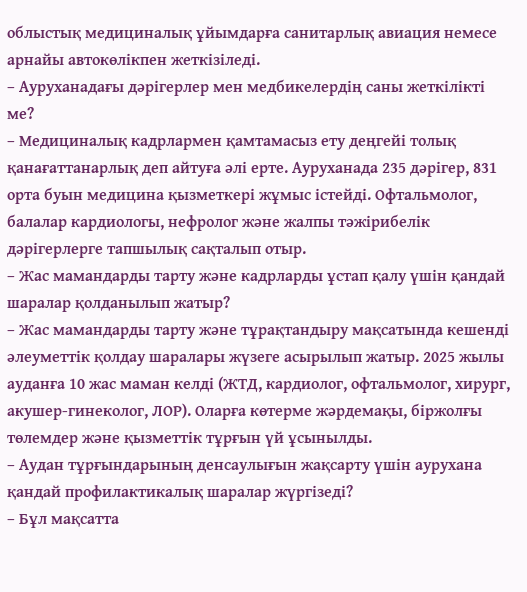облыстық медициналық ұйымдарға санитарлық авиация немесе арнайы автокөлікпен жеткізіледі.
– Ауруханадағы дәрігерлер мен медбикелердің саны жеткілікті ме?
– Медициналық кадрлармен қамтамасыз ету деңгейі толық қанағаттанарлық деп айтуға әлі ерте. Ауруханада 235 дәрігер, 831 орта буын медицина қызметкері жұмыс істейді. Офтальмолог, балалар кардиологы, нефролог және жалпы тәжірибелік дәрігерлерге тапшылық сақталып отыр.
– Жас мамандарды тарту және кадрларды ұстап қалу үшін қандай шаралар қолданылып жатыр?
– Жас мамандарды тарту және тұрақтандыру мақсатында кешенді әлеуметтік қолдау шаралары жүзеге асырылып жатыр. 2025 жылы ауданға 10 жас маман келді (ЖТД, кардиолог, офтальмолог, хирург, акушер-гинеколог, ЛОР). Оларға көтерме жәрдемақы, біржолғы төлемдер және қызметтік тұрғын үй ұсынылды.
– Аудан тұрғындарының денсаулығын жақсарту үшін аурухана қандай профилактикалық шаралар жүргізеді?
– Бұл мақсатта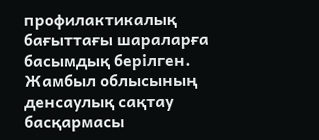профилактикалық бағыттағы шараларға басымдық берілген. Жамбыл облысының денсаулық сақтау басқармасы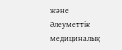және Әлеуметтік медициналық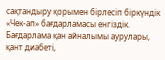сақтандыру қорымен бірлесіп біркүндік «Чек-ап» бағдарламасы енгіздік. Бағдарлама қан айналымы аурулары, қант диабеті,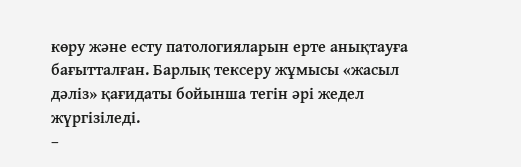көру және есту патологияларын ерте анықтауға бағытталған. Барлық тексеру жұмысы «жасыл дәліз» қағидаты бойынша тегін әрі жедел жүргізіледі.
–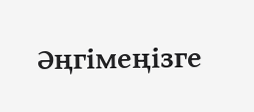Әңгімеңізге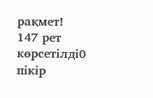рақмет!
147 рет
көрсетілді0
пікір